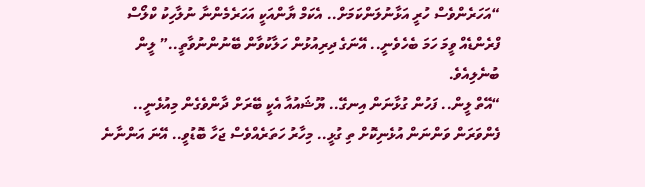“އަހަރެންވެސް ހުރީ އަޅާނުލަންކަމަށް.. އެކަމް ޔާންއަކީ އަހަރެމެންނާ ނުލާހިކު ކްލޯސް ފްރެންޑެއް ވީމަ ހަމަ ބެހެވެނީ.. އޭނަގެ ދިރިއުޅުން ހަލާކުވާން ބޭނުންނުވާތީ..” ލީން ބުނެލިއެވެ.
“އޭތް ލީން.. ފަހުން ގުޅާނަން އިނގޭ.. ޔޫޝައުއާ އެކީ ބޭރަށް ދާންވެގެން މިއުޅެނީ.. ފެންވަރަން ވަންނަން އުޅެނިކޮށް ތި ގުޅީ.. މިހާރު ހަތަރެއްވެސް ޖަހާ ބޮޑުވީ.. އޭނަ އަންނާނެ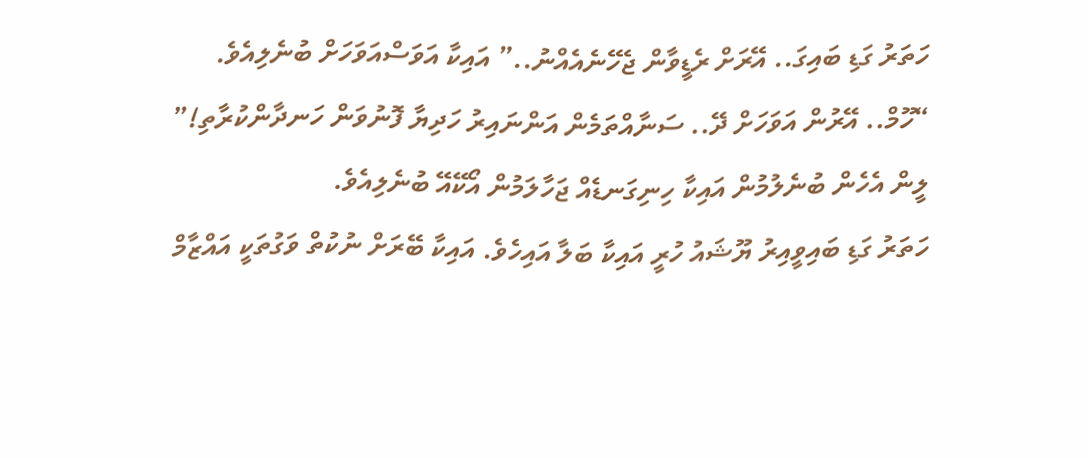ހަތަރު ގަޑި ބައިގަ.. އޭރަށް ރެޑީވާން ޖެހޭނެއެއްނު..” އައިކާ އަވަސްއަވަހަށް ބުނެލިއެވެ.
“ހޫމް.. އޭރުން އަވަހަށް ދޭ.. ސަނާއްތަމެން އަންނައިރު ހަދިޔާ ފޮނުވަން ހަނދާންކުރާތި!” ލީން އެހެން ބުނެލުމުން އައިކާ ހިނިގަނޑެއް ޖަހާލަމުން އޯކޭއޭ ބުނެލިއެވެ.
ހަތަރު ގަޑި ބައިވީއިރު ޔޫޝައު ހުރީ އައިކާ ބަލާ އައިހެވެ. އައިކާ ބޭރަށް ނުކުތް ވަގުތަކީ އައްޒާމް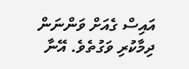އައިސް ގެއަށް ވަންނަން ދިމާކުރި ވަގުތެވެ. އޭނާ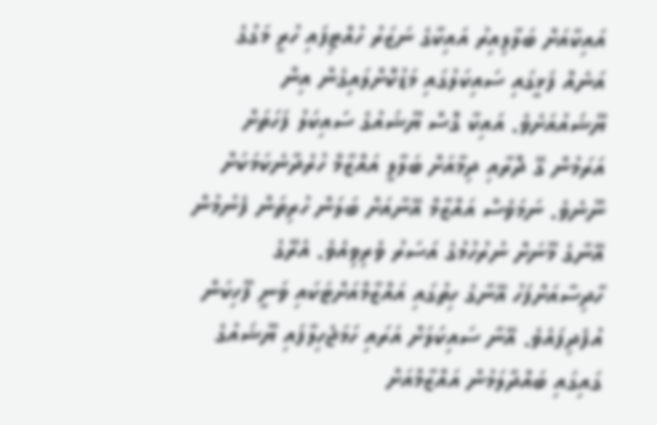އައިކާއަށް ބަލާލިއިރު އައިކާގެ ނަޒަރު ހުއްޓިފައި ހުރީ މަގުގެ އަނެއް ފަޅީގައި ސައިކަލުގައި މަޑުކޮށްލައިގެން އިން ޔޫޝައުއަށެވެ. އައިކާ ގޮސް ޔޫޝައުގެ ސައިކަލު ފަހަތަށް އަރަމުން ގޭ ދޮރާއި ދިމާއަށް ބަލާލީ އައްޒާމް ހުރެދާނެކަމަކަށް ނޫނެވެ. ނަމަވެސް އައްޒާމް އޭނާއަށް ބަލަން ހުރިތަން ފެނުމުން އޭނާގެ މޫނަށް ނުރުހުމުގެ އަސަރު ވެރިވިއެވެ. އެރޭގެ ހާދިސާއަށްފަހު އޭނާގެ ހިތުގައި އައްޒާމްއަށްޓަކައި ވަނީ ފޫހިކަން އުފެދިފައެވެ. އޭނާ ސައިކަލަށް އަރައި ހަމަޖެހިލާފައި ޔޫޝައުގެ ގައިގައި ބައްދާލަމުން އައްޒާމްއަށް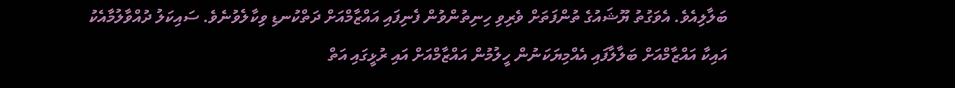ބަލާލިއެވެ. އެވަގުތު ޔޫޝައުގެ ތުންފަތަށް ވެރިވި ހިނިތުންވުން ފެނިފައި އައްޒާމްއަށް ދަތްކުނޑި ވިކާލެވުނެވެ. ސައިކަލު ދުއްވާލުމާއެކު އައިކާ އައްޒާމްއަށް ބަލާލާފައި އެއްމިޔަކަނުން ހީލުމުން އައްޒާމްއަށް އައި ރުޅީގައި އަތް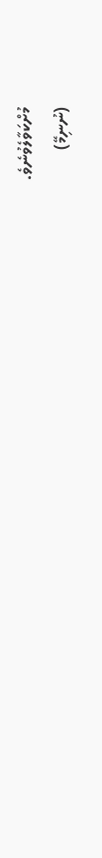މުށްކަވާލެވުނެވެ.
(ނުނިމޭ)